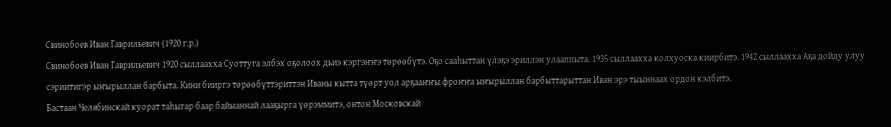Свинобоев Иван Гаврильевич (1920 г.р.)
Свинобоев Иван Гаврильевич 1920 сыллаахха Суоттуга элбэх оҕолоох дьиэ кэргэҥҥэ төрөөбүтэ. Оҕо сааһыттан үлэҕэ эриллэн улааппыта. 1935 сыллаахха колхуоска киирбитэ. 1942 сыллаахха Аҕа дойду улуу сэриитигэр ыҥырыллан барбыта. Кини бииргэ төрөөбүттэриттэн Иваны кытта түөрт уол арҕааҥҥы фроҥҥа ыҥырыллан барбыттарыттан Иван эрэ тыыннаах ордон кэлбитэ.
Бастаан Челябинскай куорат таһыгар баар байыаннай лааҕырга үөрэммитэ, онтон Московскай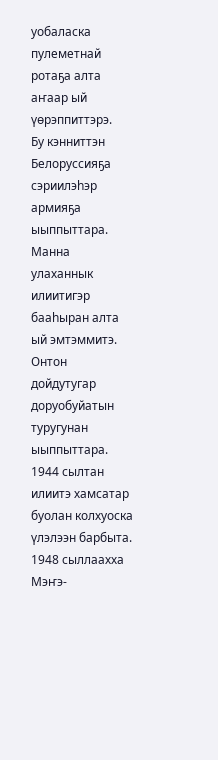уобаласка пулеметнай ротаҕа алта аҥаар ый үөрэппиттэрэ.
Бу кэнниттэн Белоруссияҕа сэриилэһэр армияҕа ыыппыттара. Манна улаханнык илиитигэр бааһыран алта ый эмтэммитэ. Онтон дойдутугар доруобуйатын туругунан ыыппыттара. 1944 сылтан илиитэ хамсатар буолан колхуоска үлэлээн барбыта. 1948 сыллаахха Мэҥэ-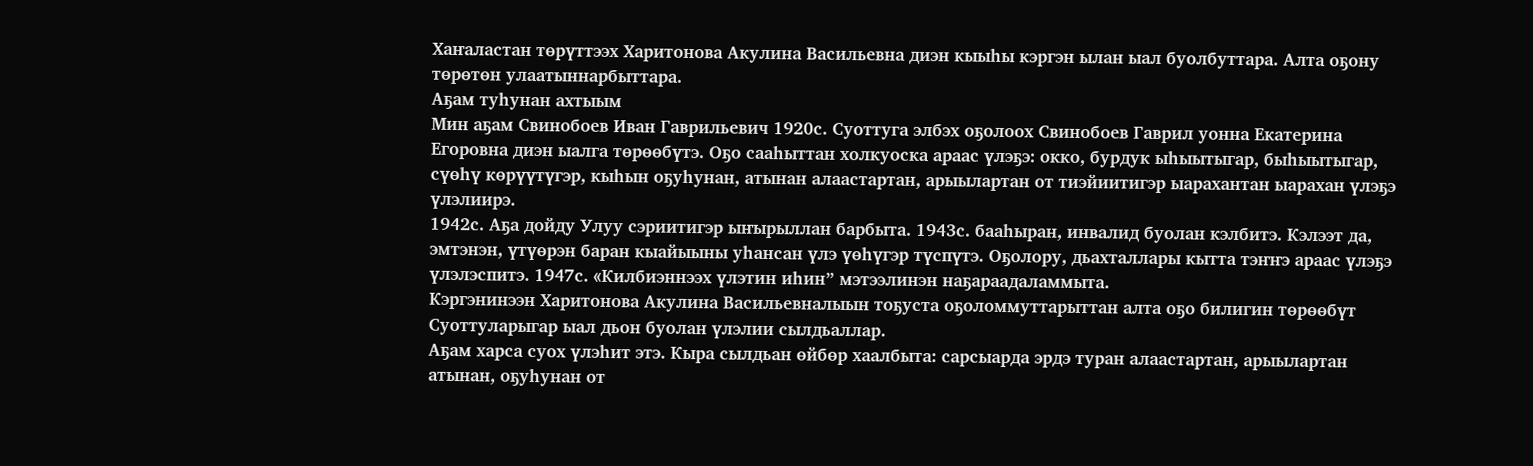Хаҥаластан төрүттээх Харитонова Акулина Васильевна диэн кыыһы кэргэн ылан ыал буолбуттара. Алта оҕону төрөтөн улаатыннарбыттара.
Аҕам туһунан ахтыым
Мин аҕам Свинобоев Иван Гаврильевич 1920с. Суоттуга элбэх оҕолоох Свинобоев Гаврил уонна Екатерина Егоровна диэн ыалга төрөөбүтэ. Оҕо сааһыттан холкуоска араас үлэҕэ: окко, бурдук ыһыытыгар, быһыытыгар, сүөһү көрүүтүгэр, кыһын оҕуһунан, атынан алаастартан, арыылартан от тиэйиитигэр ыарахантан ыарахан үлэҕэ үлэлиирэ.
1942с. Аҕа дойду Улуу сэриитигэр ыҥырыллан барбыта. 1943с. бааһыран, инвалид буолан кэлбитэ. Кэлээт да, эмтэнэн, үтүөрэн баран кыайыыны уһансан үлэ үөһүгэр түспүтэ. Оҕолору, дьахталлары кытта тэҥҥэ араас үлэҕэ үлэлэспитэ. 1947с. «Килбиэннээх үлэтин иһин” мэтээлинэн наҕараадаламмыта.
Кэргэнинээн Харитонова Акулина Васильевналыын тоҕуста оҕоломмуттарыттан алта оҕо билигин төрөөбүт Суоттуларыгар ыал дьон буолан үлэлии сылдьаллар.
Аҕам харса суох үлэһит этэ. Кыра сылдьан өйбөр хаалбыта: сарсыарда эрдэ туран алаастартан, арыылартан атынан, оҕуһунан от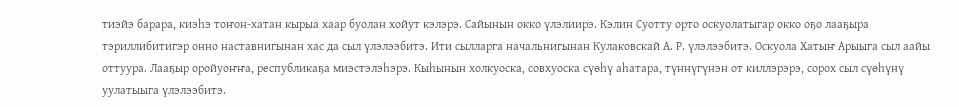тиэйэ барара, киэһэ тоҥон-хатан кырыа хаар буолан хойут кэлэрэ. Сайынын окко үлэлиирэ. Кэлин Суотту орто оскуолатыгар окко оҕо лааҕыра тэриллибитигэр онно наставнигынан хас да сыл үлэлээбитэ. Ити сылларга начальнигынан Кулаковскай А. Р. үлэлээбитэ. Оскуола Хатыҥ Арыыга сыл аайы оттуура. Лааҕыр оройуоҥҥа, республикаҕа миэстэлэһэрэ. Кыһынын холкуоска, совхуоска сүөһү аһатара, түннүгүнэн от киллэрэрэ, сорох сыл сүөһүнү уулатыыга үлэлээбитэ.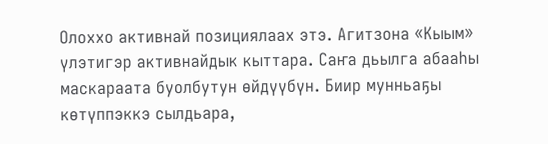Олоххо активнай позициялаах этэ. Агитзона «Кыым» үлэтигэр активнайдык кыттара. Саҥа дьылга абааһы маскараата буолбутун өйдүүбүн. Биир мунньаҕы көтүппэккэ сылдьара,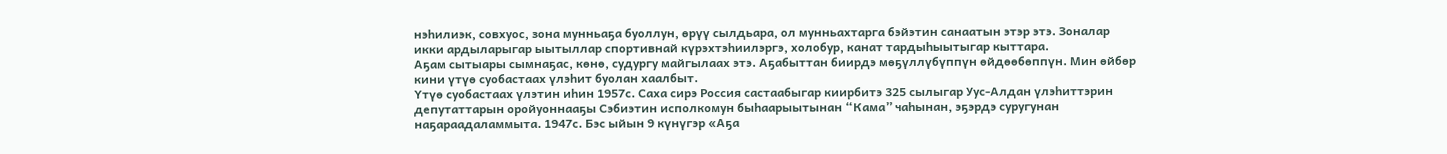нэһилиэк, совхуос, зона мунньаҕа буоллун, өрүү сылдьара, ол мунньахтарга бэйэтин санаатын этэр этэ. Зоналар икки ардыларыгар ыытыллар спортивнай күрэхтэһиилэргэ, холобур, канат тардыһыытыгар кыттара.
Аҕам сытыары сымнаҕас, көнө, судургу майгылаах этэ. Аҕабыттан биирдэ мөҕүллүбүппүн өйдөөбөппүн. Мин өйбөр кини үтүө суобастаах үлэһит буолан хаалбыт.
Үтүө суобастаах үлэтин иһин 1957с. Саха сирэ Россия састаабыгар киирбитэ 325 сылыгар Уус-Алдан үлэһиттэрин депутаттарын оройуоннааҕы Сэбиэтин исполкомун быһаарыытынан “Кама” чаһынан, эҕэрдэ суругунан наҕараадаламмыта. 1947с. Бэс ыйын 9 күнүгэр «Аҕа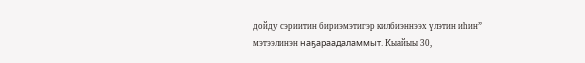дойду сэриитин бириэмэтигэр килбиэннээх үлэтин иһин” мэтээлинэн наҕараадаламмыт. Кыайыы 30,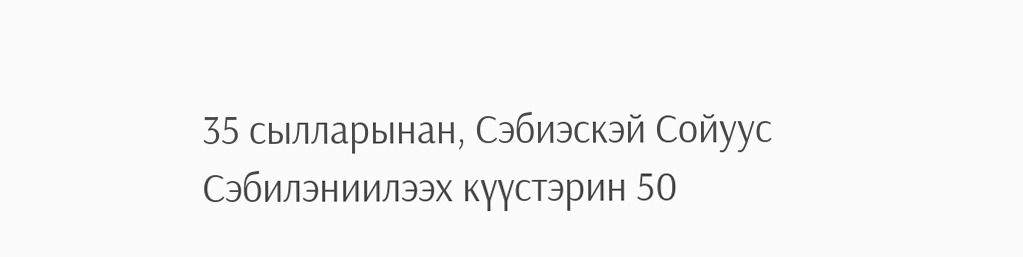35 сылларынан, Сэбиэскэй Сойуус Сэбилэниилээх күүстэрин 50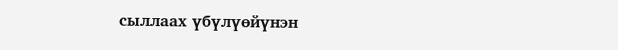сыллаах үбүлүөйүнэн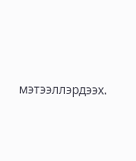мэтээллэрдээх.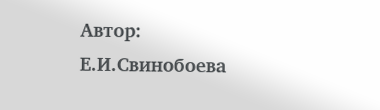Автор: Е.И.Свинобоева